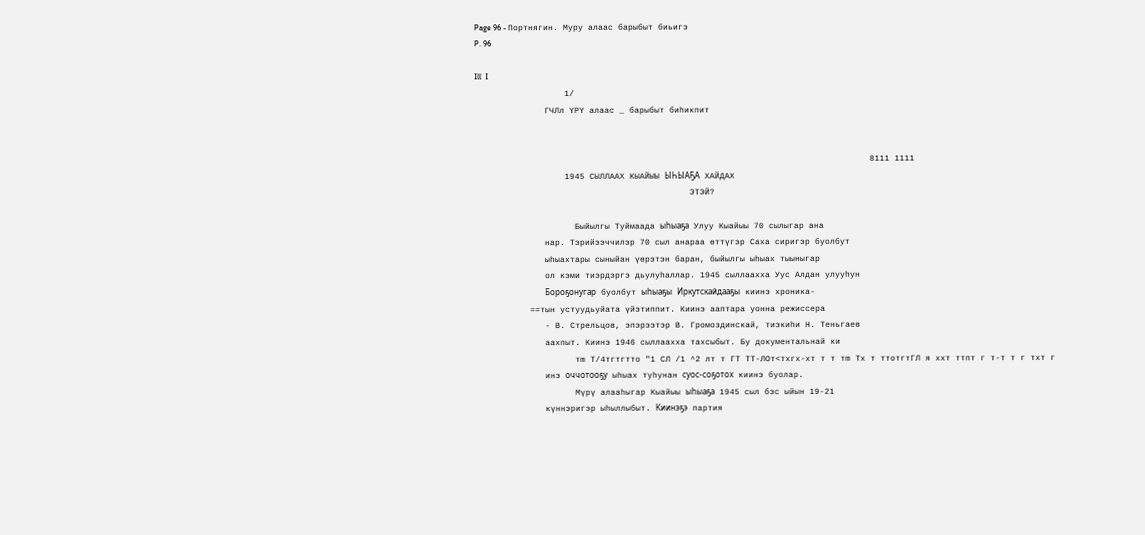Page 96 - Портнягин. Муру алаас барыбыт биьигэ
P. 96

Ill  I
                  1/
              ГЧЛл ҮРҮ алаас _ барыбыт биһикпит


                                                                               8111 1111
                  1945 СЫЛЛААХ КЫАЙЫЫ ЫҺЫАҔА ХАЙДАХ
                                           ЭТЭЙ?

                    Быйылгы Туймаада ыһыаҕа Улуу Кыайыы 70 сылыгар ана
              нар. Тэрийээччилэр 70 сыл анараа өттүгэр Саха сиригэр буолбут
              ыһыахтары сыныйан үөрэтэн баран, быйылгы ыһыах тыыныгар
              ол кэми тиэрдэргэ дьулуһаллар. 1945 сыллаахха Уус Алдан улууһун
              Бороҕонугар буолбут ыһыаҕы Иркутскайдааҕы киинэ хроника-
           ==тын устуудьуйата үйэтиппит. Киинэ ааптара уонна режиссера
              - В. Стрельцов, эпэрээтэр В. Громоздинскай, тиэкиһи Н. Теньгаев
              аахпыт. Киинэ 1946 сыллаахха тахсыбыт. Бу документальнай ки
                    тm Т/4тгтгтто "1 СЛ /1 ^2 лт т ГТ ТТ-ЛОт<тхгх-хт т т тm Тх т ттотгтГЛ я ххт ттпт г т-т т г тхт г
              инэ оччотооҕу ыһыах туһунан суос-соҕотох киинэ буолар.
                    Мүрү алааһыгар Кыайыы ыһыаҕа 1945 сыл бэс ыйын 19-21
              күннэригэр ыһыллыбыт. Киинэҕэ партия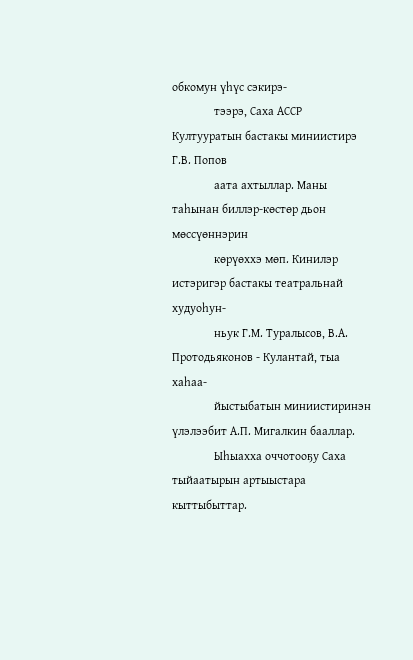обкомун үһүс сэкирэ-
              тээрэ, Саха АССР Култууратын бастакы миниистирэ Г.В. Попов
              аата ахтыллар. Маны таһынан биллэр-көстөр дьон мөссүөннэрин
              көрүөххэ мөп. Кинилэр истэригэр бастакы театральнай худуоһун-
              ньук Г.М. Туралысов, В.А. Протодьяконов - Кулантай, тыа хаһаа-
              йыстыбатын миниистиринэн үлэлээбит А.П. Мигалкин бааллар.
              Ыһыахха оччотооҕу Саха тыйаатырын артыыстара кыттыбыттар.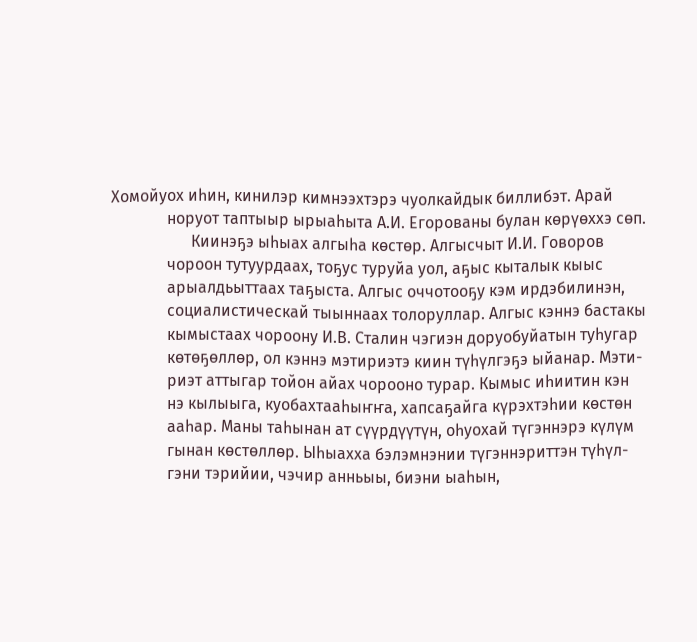Хомойуох иһин, кинилэр кимнээхтэрэ чуолкайдык биллибэт. Арай
              норуот таптыыр ырыаһыта А.И. Егорованы булан көрүөххэ сөп.
                    Киинэҕэ ыһыах алгыһа көстөр. Алгысчыт И.И. Говоров
              чороон тутуурдаах, тоҕус туруйа уол, аҕыс кыталык кыыс
              арыалдьыттаах таҕыста. Алгыс оччотооҕу кэм ирдэбилинэн,
              социалистическай тыыннаах толоруллар. Алгыс кэннэ бастакы
              кымыстаах чороону И.В. Сталин чэгиэн доруобуйатын туһугар
              көтөҕөллөр, ол кэннэ мэтириэтэ киин түһүлгэҕэ ыйанар. Мэти-
              риэт аттыгар тойон айах чорооно турар. Кымыс иһиитин кэн
              нэ кылыыга, куобахтааһыҥҥа, хапсаҕайга күрэхтэһии көстөн
              ааһар. Маны таһынан ат сүүрдүүтүн, оһуохай түгэннэрэ күлүм
              гынан көстөллөр. Ыһыахха бэлэмнэнии түгэннэриттэн түһүл-
              гэни тэрийии, чэчир анньыы, биэни ыаһын,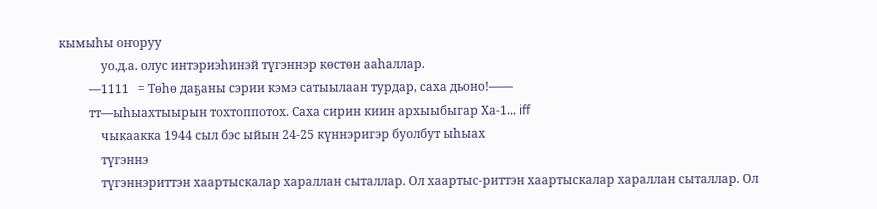кымыһы оҥоруу
              уо.д.а. олус интэриэһинэй түгэннэр көстөн ааһаллар.
          —1111   = Төһө даҕаны сэрии кэмэ сатыылаан турдар, саха дьоно!——
          тт—ыһыахтыырын тохтоппотох. Саха сирин киин архыыбыгар Ха-1... iff
              чыкаакка 1944 сыл бэс ыйын 24-25 күннэригэр буолбут ыһыах
              түгэннэ
              түгэннэриттэн хаартыскалар хараллан сыталлар. Ол хаартыс-риттэн хаартыскалар хараллан сыталлар. Ол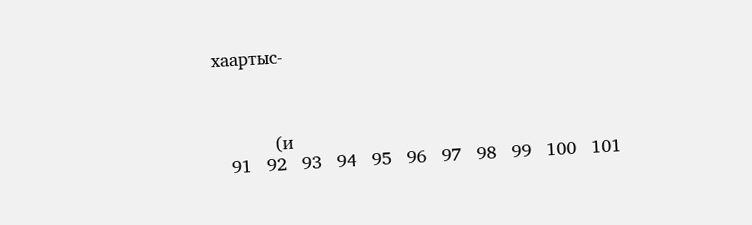хаартыс-



            (и
   91   92   93   94   95   96   97   98   99   100   101